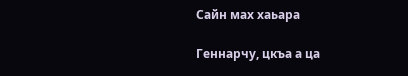Сайн мах хаьара

Геннарчу, цкъа а ца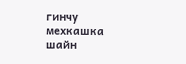гинчу мехкашка шайн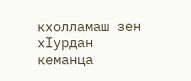кхолламаш зен хIурдан кеманца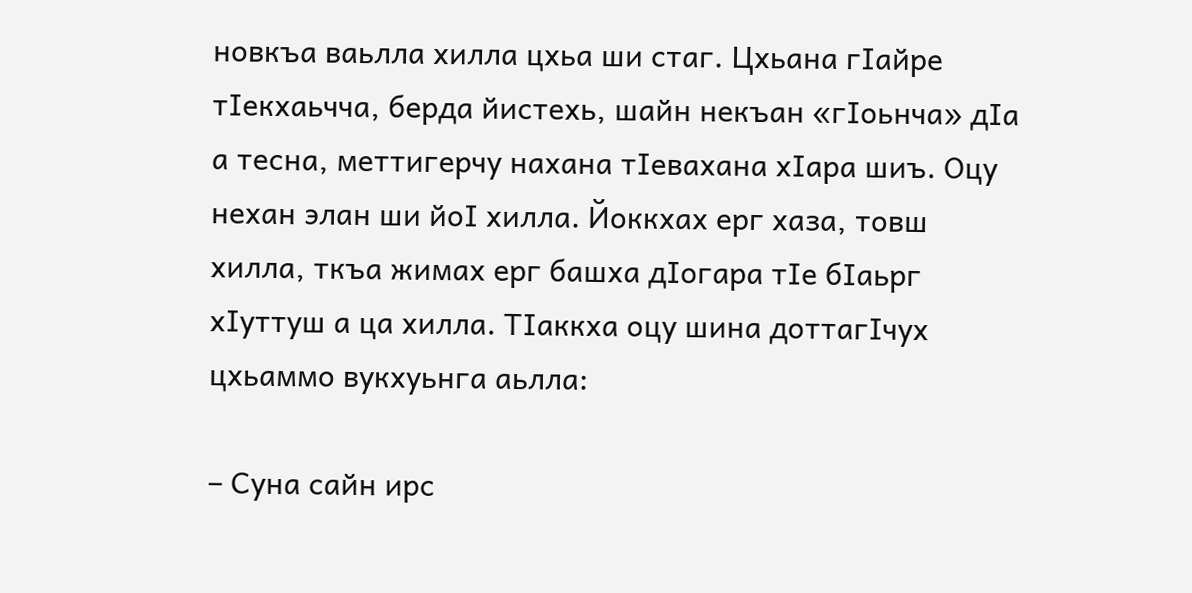новкъа ваьлла хилла цхьа ши стаг. Цхьана гIайре тIекхаьчча, берда йистехь, шайн некъан «гIоьнча» дIа а тесна, меттигерчу нахана тIевахана хIара шиъ. Оцу нехан элан ши йоI хилла. Йоккхах ерг хаза, товш хилла, ткъа жимах ерг башха дIогара тIе бIаьрг хIуттуш а ца хилла. ТIаккха оцу шина доттагIчух цхьаммо вукхуьнга аьлла:

– Суна сайн ирс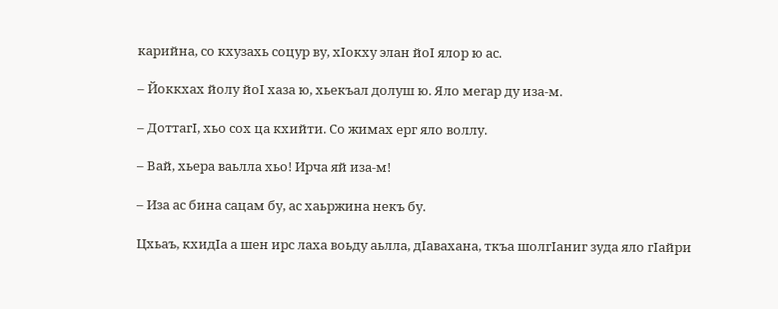карийна, со кхузахь соцур ву, хIокху элан йоI ялор ю ас.

– Йоккхах йолу йоI хаза ю, хьекъал долуш ю. Яло мегар ду иза-м.

– ДоттагI, хьо сох ца кхийти. Со жимах ерг яло воллу.

– Вай, хьера ваьлла хьо! Ирча яй иза-м!

– Иза ас бина сацам бу, ас хаьржина некъ бу.

Цхьаъ, кхидIа а шен ирс лаха воьду аьлла, дIавахана, ткъа шолгIаниг зуда яло гIайри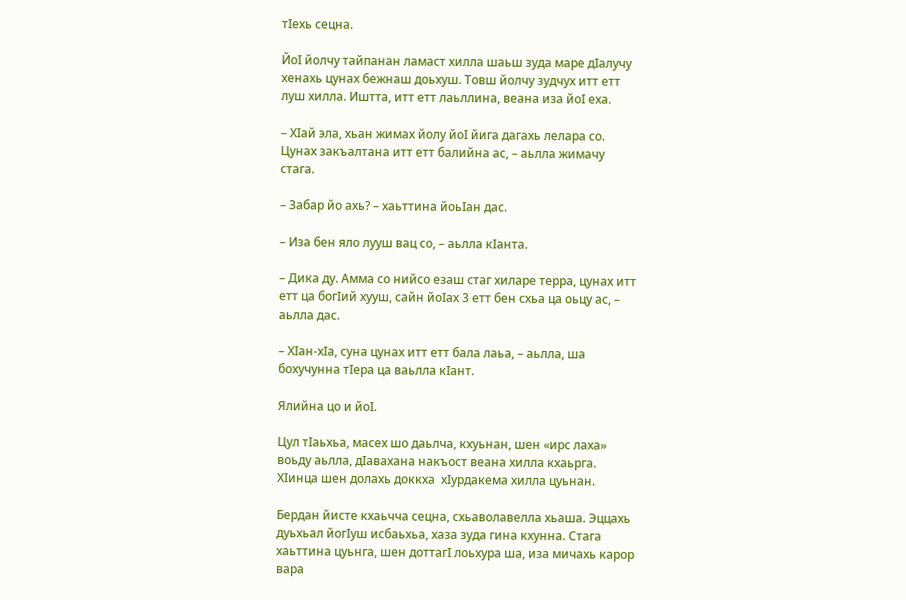тIехь сецна.

ЙоI йолчу тайпанан ламаст хилла шаьш зуда маре дIалучу хенахь цунах бежнаш доьхуш. Товш йолчу зудчух итт етт луш хилла. Иштта, итт етт лаьллина, веана иза йоI еха.

– ХIай эла, хьан жимах йолу йоI йига дагахь лелара со. Цунах закъалтана итт етт балийна ас, – аьлла жимачу стага.

– Забар йо ахь? – хаьттина йоьIан дас.

– Иза бен яло лууш вац со, – аьлла кIанта.

– Дика ду. Амма со нийсо езаш стаг хиларе терра, цунах итт етт ца богIий хууш, сайн йоIах 3 етт бен схьа ца оьцу ас, – аьлла дас.

– ХIан-хIа, суна цунах итт етт бала лаьа, – аьлла, ша бохучунна тIера ца ваьлла кIант.

Ялийна цо и йоI.

Цул тIаьхьа, масех шо даьлча, кхуьнан, шен «ирс лаха» воьду аьлла, дIавахана накъост веана хилла кхаьрга. ХIинца шен долахь доккха  хIурдакема хилла цуьнан.

Бердан йисте кхаьчча сецна, схьаволавелла хьаша. Эццахь дуьхьал йогIуш исбаьхьа, хаза зуда гина кхунна. Стага хаьттина цуьнга, шен доттагI лоьхура ша, иза мичахь карор вара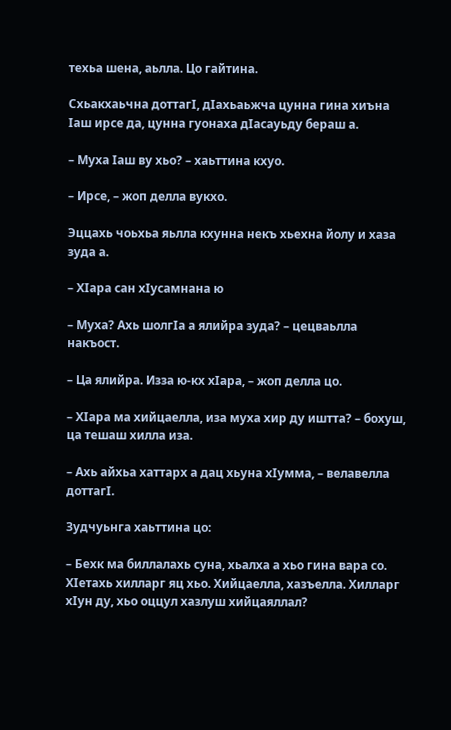техьа шена, аьлла. Цо гайтина.

Схьакхаьчна доттагI, дIахьаьжча цунна гина хиъна Iаш ирсе да, цунна гуонаха дIасауьду бераш а.

– Муха Iаш ву хьо? – хаьттина кхуо.

– Ирсе, – жоп делла вукхо.

Эццахь чоьхьа яьлла кхунна некъ хьехна йолу и хаза зуда а.

– ХIара сан хIусамнана ю

– Муха? Ахь шолгIа а ялийра зуда? – цецваьлла накъост.

– Ца ялийра. Изза ю-кх хIара, – жоп делла цо.

– ХIара ма хийцаелла, иза муха хир ду иштта? – бохуш, ца тешаш хилла иза.

– Ахь айхьа хаттарх а дац хьуна хIумма, – велавелла доттагI.

Зудчуьнга хаьттина цо:

– Бехк ма биллалахь суна, хьалха а хьо гина вара со. ХIетахь хилларг яц хьо. Хийцаелла, хазъелла. Хилларг хIун ду, хьо оццул хазлуш хийцаяллал?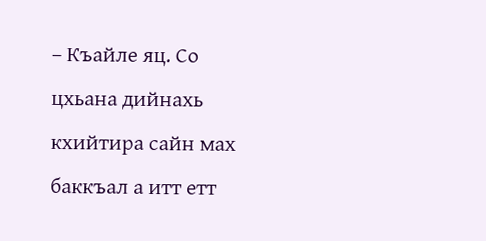– Къайле яц. Со цхьана дийнахь кхийтира сайн мах баккъал а итт етт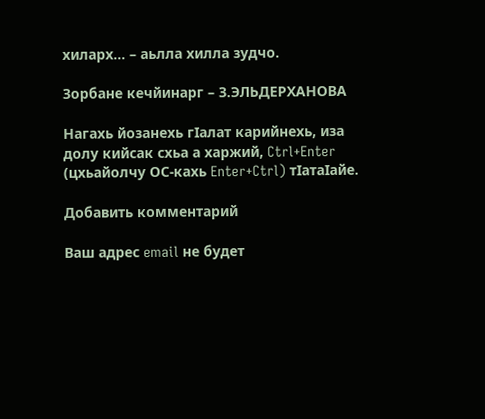хиларх… – аьлла хилла зудчо.

Зорбане кечйинарг – З.ЭЛЬДЕРХАНОВА

Нагахь йозанехь гIалат карийнехь, иза долу кийсак схьа а харжий, Ctrl+Enter (цхьайолчу ОС-кахь Enter+Ctrl) тIатаIайе.

Добавить комментарий

Ваш адрес email не будет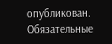опубликован. Обязательные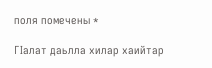поля помечены *

ГIалат даьлла хилар хаийтар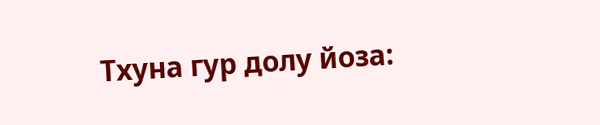Тхуна гур долу йоза: